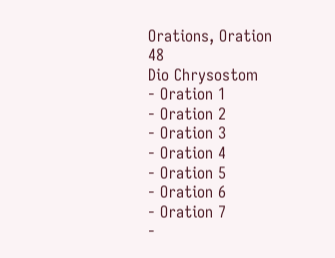Orations, Oration 48
Dio Chrysostom
- Oration 1
- Oration 2
- Oration 3
- Oration 4
- Oration 5
- Oration 6
- Oration 7
-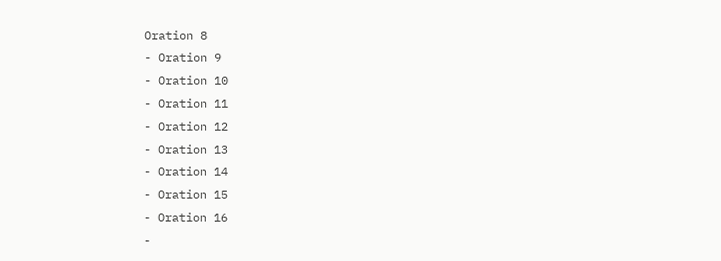Oration 8
- Oration 9
- Oration 10
- Oration 11
- Oration 12
- Oration 13
- Oration 14
- Oration 15
- Oration 16
-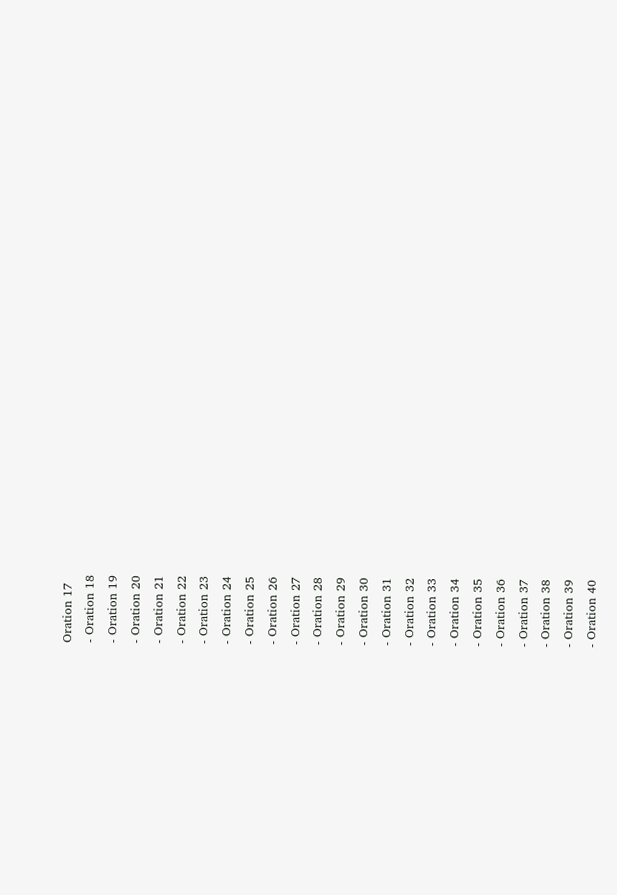Oration 17
- Oration 18
- Oration 19
- Oration 20
- Oration 21
- Oration 22
- Oration 23
- Oration 24
- Oration 25
- Oration 26
- Oration 27
- Oration 28
- Oration 29
- Oration 30
- Oration 31
- Oration 32
- Oration 33
- Oration 34
- Oration 35
- Oration 36
- Oration 37
- Oration 38
- Oration 39
- Oration 40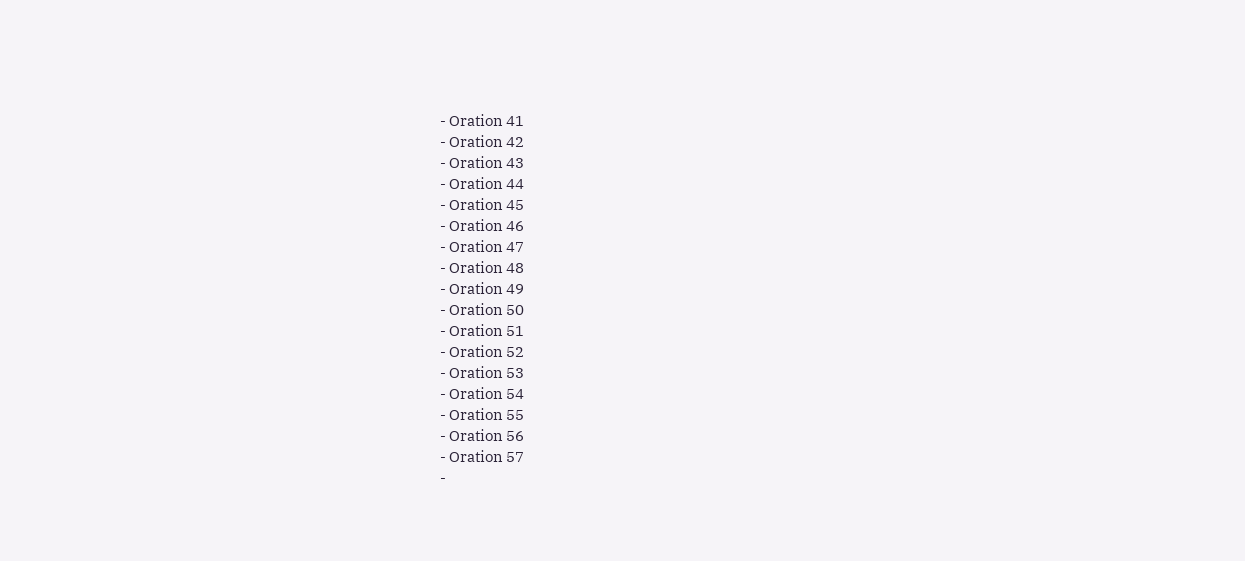- Oration 41
- Oration 42
- Oration 43
- Oration 44
- Oration 45
- Oration 46
- Oration 47
- Oration 48
- Oration 49
- Oration 50
- Oration 51
- Oration 52
- Oration 53
- Oration 54
- Oration 55
- Oration 56
- Oration 57
-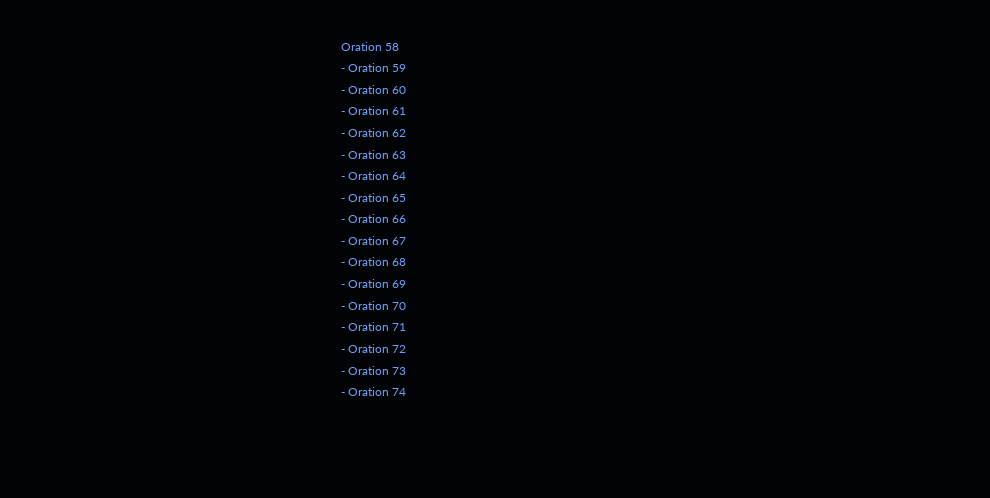Oration 58
- Oration 59
- Oration 60
- Oration 61
- Oration 62
- Oration 63
- Oration 64
- Oration 65
- Oration 66
- Oration 67
- Oration 68
- Oration 69
- Oration 70
- Oration 71
- Oration 72
- Oration 73
- Oration 74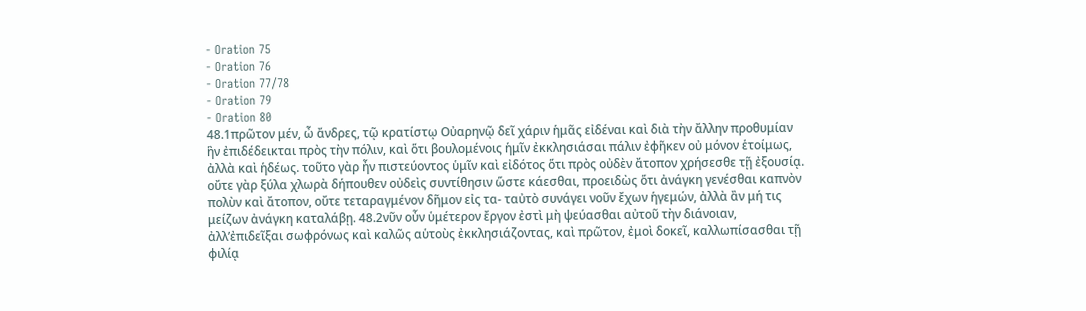- Oration 75
- Oration 76
- Oration 77/78
- Oration 79
- Oration 80
48.1πρῶτον μέν, ὦ ἄνδρες, τῷ κρατίστῳ Οὐαρηνῷ δεῖ χάριν ἡμᾶς εἰδέναι καὶ διὰ τὴν ἄλλην προθυμίαν ἣν ἐπιδέδεικται πρὸς τὴν πόλιν, καὶ ὅτι βουλομένοις ἡμῖν ἐκκλησιάσαι πάλιν ἐφῆκεν οὐ μόνον ἑτοίμως, ἀλλὰ καὶ ἡδέως. τοῦτο γὰρ ἦν πιστεύοντος ὑμῖν καὶ εἰδότος ὅτι πρὸς οὐδὲν ἄτοπον χρήσεσθε τῇ ἐξουσίᾳ. οὔτε γὰρ ξύλα χλωρὰ δήπουθεν οὐδεὶς συντίθησιν ὥστε κάεσθαι, προειδὼς ὅτι ἀνάγκη γενέσθαι καπνὸν πολὺν καὶ ἄτοπον, οὔτε τεταραγμένον δῆμον εἰς τα- ταὐτὸ συνάγει νοῦν ἔχων ἡγεμών, ἀλλὰ ἂν μή τις μείζων ἀνάγκη καταλάβῃ. 48.2νῦν οὖν ὑμέτερον ἔργον ἐστὶ μὴ ψεύασθαι αὐτοῦ τὴν διάνοιαν, ἀλλ’ἐπιδεῖξαι σωφρόνως καὶ καλῶς αὑτοὺς ἐκκλησιάζοντας, καὶ πρῶτον, ἐμοὶ δοκεῖ, καλλωπίσασθαι τῇ φιλίᾳ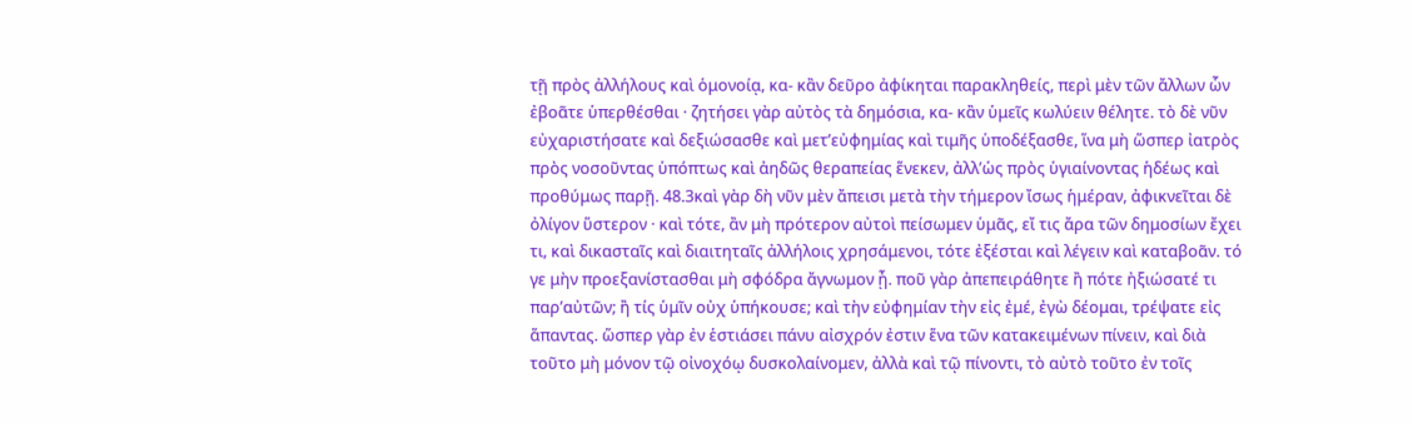τῇ πρὸς ἀλλήλους καὶ ὁμονοίᾳ, κα- κἂν δεῦρο ἀφίκηται παρακληθείς, περὶ μὲν τῶν ἄλλων ὧν ἐβοᾶτε ὑπερθέσθαι · ζητήσει γὰρ αὐτὸς τὰ δημόσια, κα- κἂν ὑμεῖς κωλύειν θέλητε. τὸ δὲ νῦν εὐχαριστήσατε καὶ δεξιώσασθε καὶ μετ’εὐφημίας καὶ τιμῆς ὑποδέξασθε, ἵνα μὴ ὥσπερ ἰατρὸς πρὸς νοσοῦντας ὑπόπτως καὶ ἀηδῶς θεραπείας ἕνεκεν, ἀλλ’ὡς πρὸς ὑγιαίνοντας ἡδέως καὶ προθύμως παρῇ. 48.3καὶ γὰρ δὴ νῦν μὲν ἄπεισι μετὰ τὴν τήμερον ἴσως ἡμέραν, ἀφικνεῖται δὲ ὀλίγον ὕστερον · καὶ τότε, ἂν μὴ πρότερον αὐτοὶ πείσωμεν ὑμᾶς, εἴ τις ἄρα τῶν δημοσίων ἔχει τι, καὶ δικασταῖς καὶ διαιτηταῖς ἀλλήλοις χρησάμενοι, τότε ἐξέσται καὶ λέγειν καὶ καταβοᾶν. τό γε μὴν προεξανίστασθαι μὴ σφόδρα ἄγνωμον ᾖ. ποῦ γὰρ ἀπεπειράθητε ἢ πότε ἠξιώσατέ τι παρ’αὐτῶν; ἢ τίς ὑμῖν οὐχ ὑπήκουσε; καὶ τὴν εὐφημίαν τὴν εἰς ἐμέ, ἐγὼ δέομαι, τρέψατε εἰς ἅπαντας. ὥσπερ γὰρ ἐν ἑστιάσει πάνυ αἰσχρόν ἐστιν ἕνα τῶν κατακειμένων πίνειν, καὶ διὰ τοῦτο μὴ μόνον τῷ οἰνοχόῳ δυσκολαίνομεν, ἀλλὰ καὶ τῷ πίνοντι, τὸ αὐτὸ τοῦτο ἐν τοῖς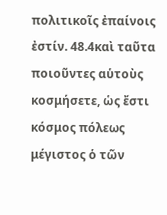πολιτικοῖς ἐπαίνοις ἐστίν. 48.4καὶ ταῦτα ποιοῦντες αὑτοὺς κοσμήσετε, ὡς ἔστι κόσμος πόλεως μέγιστος ὁ τῶν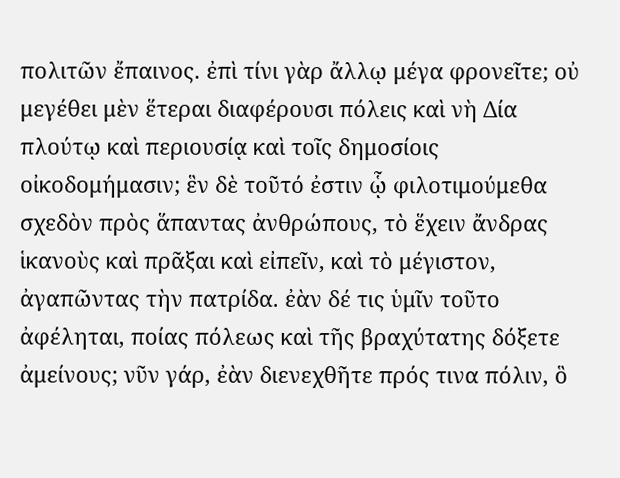πολιτῶν ἔπαινος. ἐπὶ τίνι γὰρ ἄλλῳ μέγα φρονεῖτε; οὐ μεγέθει μὲν ἕτεραι διαφέρουσι πόλεις καὶ νὴ Δία πλούτῳ καὶ περιουσίᾳ καὶ τοῖς δημοσίοις οἰκοδομήμασιν; ἓν δὲ τοῦτό ἐστιν ᾧ φιλοτιμούμεθα σχεδὸν πρὸς ἅπαντας ἀνθρώπους, τὸ ἕχειν ἄνδρας ἱκανοὺς καὶ πρᾶξαι καὶ εἰπεῖν, καὶ τὸ μέγιστον, ἀγαπῶντας τὴν πατρίδα. ἐὰν δέ τις ὑμῖν τοῦτο ἀφέληται, ποίας πόλεως καὶ τῆς βραχύτατης δόξετε ἀμείνους; νῦν γάρ, ἐὰν διενεχθῆτε πρός τινα πόλιν, ὃ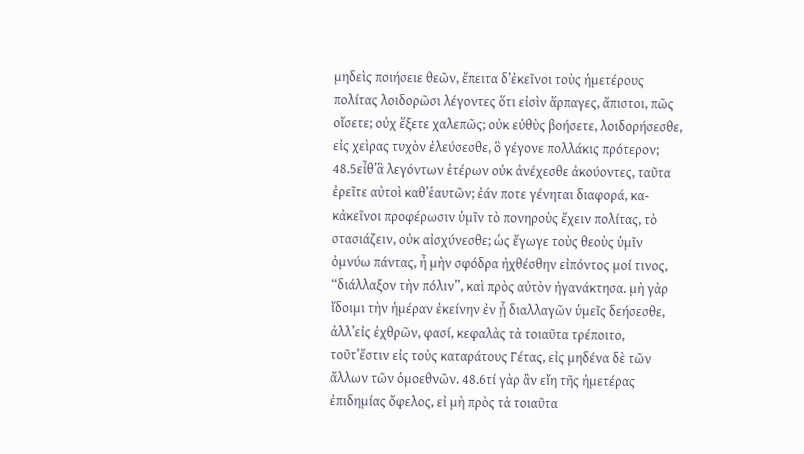μηδεὶς ποιήσειε θεῶν, ἔπειτα δ’ἐκεῖνοι τοὺς ἡμετέρους πολίτας λοιδορῶσι λέγοντες ὅτι εἰσὶν ἅρπαγες, ἄπιστοι, πῶς οἴσετε; οὐχ ἕξετε χαλεπῶς; οὐκ εὐθὺς βοήσετε, λοιδορήσεσθε, εἰς χεὶρας τυχὸν ἐλεύσεσθε, ὃ γέγονε πολλάκις πρότερον; 48.5εἶθ’ἃ λεγόντων ἑτέρων οὐκ ἀνέχεσθε ἀκούοντες, ταῦτα ἐρεῖτε αὐτοὶ καθ’ἑαυτῶν; ἐάν ποτε γένηται διαφορά, κα- κἀκεῖνοι προφέρωσιν ὑμῖν τὸ πονηροὺς ἔχειν πολίτας, τὸ στασιάζειν, οὐκ αἰσχύνεσθε; ὡς ἔγωγε τοὺς θεοὺς ὑμῖν ὀμνύω πάντας, ἦ μὴν σφόδρα ἠχθέσθην εἰπόντος μοί τινος, “διάλλαξον τὴν πόλιν”, καὶ πρὸς αὐτὸν ἠγανάκτησα. μὴ γὰρ ἴδοιμι τὴν ἡμέραν ἐκείνην ἐν ᾗ διαλλαγῶν ὑμεῖς δεήσεσθε, ἀλλ’εἰς ἐχθρῶν, φασί, κεφαλὰς τὰ τοιαῦτα τρέποιτο, τοῦτ’ἔστιν εἰς τοὺς καταράτους Γέτας, εἰς μηδένα δὲ τῶν ἄλλων τῶν ὁμοεθνῶν. 48.6τί γὰρ ἂν εἴη τῆς ἡμετέρας ἐπιδημίας ὄφελος, εἰ μὴ πρὸς τὰ τοιαῦτα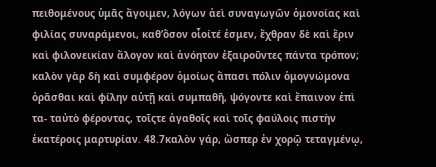πειθομένους ὑμᾶς ἄγοιμεν, λόγων ἀεὶ συναγωγῶν ὁμονοίας καὶ φιλίας συναράμενοι, καθ’ὅσον οἷοίτέ ἐσμεν, ἔχθραν δὲ καὶ ἔριν καὶ φιλονεικίαν ἄλογον καὶ ἀνόητον ἐξαιροῦντες πάντα τρόπον; καλὸν γὰρ δὴ καὶ συμφέρον ὁμοίως ἅπασι πόλιν ὁμογνώμονα ὁρᾶσθαι καὶ φίλην αὑτῇ καὶ συμπαθῆ, ψόγοντε καὶ ἔπαινον ἐπὶ τα- ταὐτὸ φέροντας, τοῖςτε ἀγαθοῖς καὶ τοῖς φαύλοις πιστὴν ἑκατέροις μαρτυρίαν. 48.7καλὸν γάρ, ὥσπερ ἐν χορῷ τεταγμένῳ,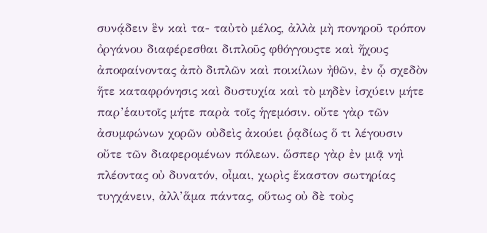συνᾴδειν ἓν καὶ τα- ταὐτὸ μέλος, ἀλλὰ μὴ πονηροῦ τρόπον ὀργάνου διαφέρεσθαι διπλοῦς φθόγγουςτε καὶ ἤχους ἀποφαίνοντας ἀπὸ διπλῶν καὶ ποικίλων ἠθῶν, ἐν ᾧ σχεδὸν ἥτε καταφρόνησις καὶ δυστυχία καὶ τὸ μηδὲν ἰσχύειν μήτε παρ’ἑαυτοῖς μήτε παρὰ τοῖς ἡγεμόσιν. οὔτε γὰρ τῶν ἀσυμφώνων χορῶν οὐδεὶς ἀκούει ῥᾳδίως ὅ τι λέγουσιν οὔτε τῶν διαφερομένων πόλεων. ὥσπερ γὰρ ἐν μιᾷ νηὶ πλέοντας οὐ δυνατόν, οἶμαι, χωρὶς ἕκαστον σωτηρίας τυγχάνειν, ἀλλ’ἅμα πάντας, οὕτως οὐ δὲ τοὺς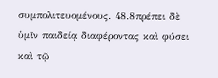συμπολιτευομένους. 48.8πρέπει δὲ ὑμῖν παιδείᾳ διαφέροντας καὶ φύσει καὶ τῷ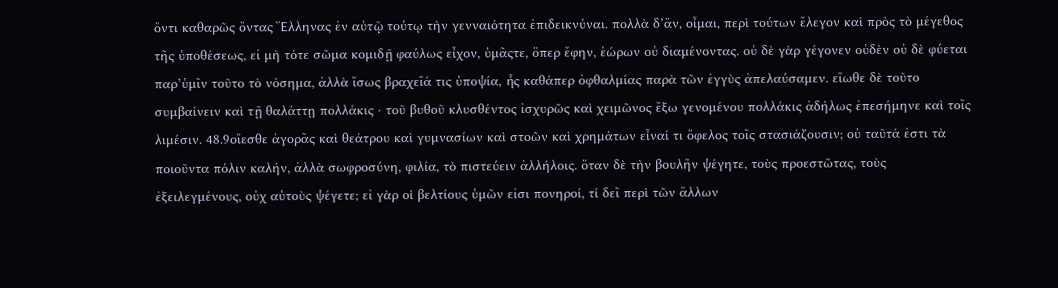ὄντι καθαρῶς ὄντας Ἕλληνας ἐν αὐτῷ τούτῳ τὴν γενναιότητα ἐπιδεικνύναι. πολλὰ δ’ἄν, οἶμαι, περὶ τούτων ἔλεγον καὶ πρὸς τὸ μέγεθος τῆς ὑποθέσεως, εἰ μὴ τότε σῶμα κομιδῇ φαύλως εἶχον, ὑμᾶςτε, ὅπερ ἔφην, ἑώρων οὐ διαμένοντας. οὐ δὲ γὰρ γέγονεν οὐδὲν οὐ δὲ φύεται παρ’ὑμῖν τοῦτο τὸ νόσημα, ἀλλὰ ἴσως βραχεῖά τις ὑποψία, ἧς καθάπερ ὀφθαλμίας παρὰ τῶν ἐγγὺς ἀπελαύσαμεν. εἴωθε δὲ τοῦτο συμβαίνειν καὶ τῇ θαλάττῃ πολλάκις · τοῦ βυθοῦ κλυσθέντος ἰσχυρῶς καὶ χειμῶνος ἔξω γενομένου πολλάκις ἀδήλως ἐπεσήμηνε καὶ τοῖς λιμέσιν. 48.9οἴεσθε ἀγορᾶς καὶ θεάτρου καὶ γυμνασίων καὶ στοῶν καὶ χρημάτων εἶναί τι ὄφελος τοῖς στασιάζουσιν; οὐ ταῦτά ἐστι τὰ ποιοῦντα πόλιν καλήν, ἀλλὰ σωφροσύνη, φιλία, τὸ πιστεύειν ἀλλήλοις. ὅταν δὲ τὴν βουλῆν ψέγητε, τοὺς προεστῶτας, τοὺς ἐξειλεγμένους, οὐχ αὑτοὺς ψέγετε; εἰ γὰρ οἱ βελτίους ὑμῶν εἰσι πονηροί, τί δεῖ περὶ τῶν ἄλλων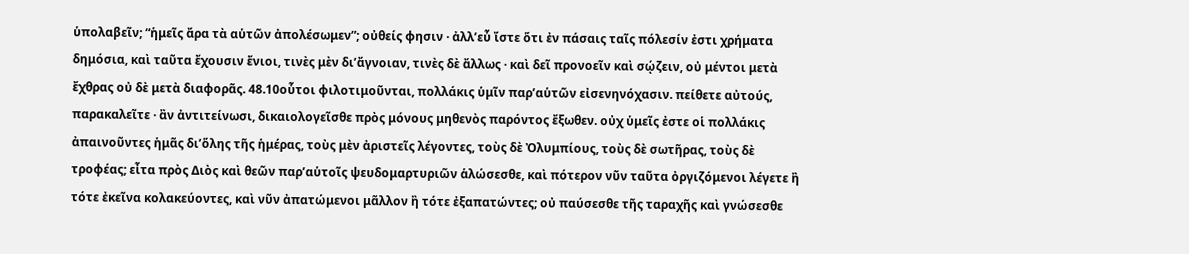ὑπολαβεῖν; “ἡμεῖς ἄρα τὰ αὑτῶν ἀπολέσωμεν”; οὐθείς φησιν · ἀλλ’εὖ ἴστε ὅτι ἐν πάσαις ταῖς πόλεσίν ἐστι χρήματα δημόσια, καὶ ταῦτα ἔχουσιν ἔνιοι, τινὲς μὲν δι’ἄγνοιαν, τινὲς δὲ ἄλλως · καὶ δεῖ προνοεῖν καὶ σῴζειν, οὐ μέντοι μετὰ ἔχθρας οὐ δὲ μετὰ διαφορᾶς. 48.10οὗτοι φιλοτιμοῦνται, πολλάκις ὑμῖν παρ’αὑτῶν εἰσενηνόχασιν. πείθετε αὐτούς, παρακαλεῖτε · ἂν ἀντιτείνωσι, δικαιολογεῖσθε πρὸς μόνους μηθενὸς παρόντος ἔξωθεν. οὐχ ὑμεῖς ἐστε οἱ πολλάκις ἀπαινοῦντες ἡμᾶς δι’ὅλης τῆς ἡμέρας, τοὺς μὲν ἀριστεῖς λέγοντες, τοὺς δὲ Ὀλυμπίους, τοὺς δὲ σωτῆρας, τοὺς δὲ τροφέας; εἶτα πρὸς Διὸς καὶ θεῶν παρ’αὑτοῖς ψευδομαρτυριῶν ἁλώσεσθε, καὶ πότερον νῦν ταῦτα ὀργιζόμενοι λέγετε ἢ τότε ἐκεῖνα κολακεύοντες, καὶ νῦν ἀπατώμενοι μᾶλλον ἢ τότε ἐξαπατώντες; οὐ παύσεσθε τῆς ταραχῆς καὶ γνώσεσθε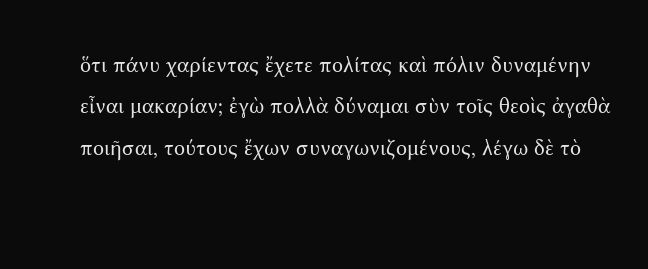ὅτι πάνυ χαρίεντας ἔχετε πολίτας καὶ πόλιν δυναμένην εἶναι μακαρίαν; ἐγὼ πολλὰ δύναμαι σὺν τοῖς θεοὶς ἀγαθὰ ποιῆσαι, τούτους ἔχων συναγωνιζομένους, λέγω δὲ τὸ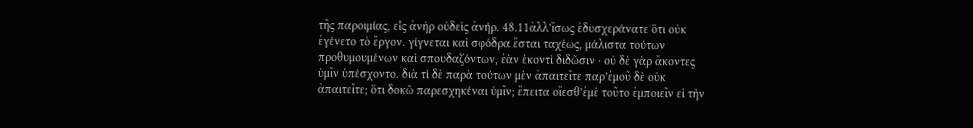τῆς παροιμίας, εἷς ἀνὴρ οὐδεὶς ἀνήρ. 48.11ἀλλ’ἴσως ἐδυσχεράνατε ὅτι οὐκ ἐγένετο τὸ ἔργον. γίγνεται καὶ σφόδρα ἔσται ταχέως, μάλιστα τούτων προθυμουμένων καὶ σπουδαζόντων, ἐὰν ἑκοντὶ διδῶσιν · οὐ δὲ γὰρ ἄκοντες ὑμῖν ὑπέσχοντο. διὰ τί δὲ παρὰ τούτων μὲν ἀπαιτεῖτε παρ’ἐμοῦ δὲ οὐκ ἀπαιτεῖτε; ὅτι δοκῶ παρεσχηκέναι ὑμῖν; ἔπειτα οἴεσθ’ἐμὲ τοῦτο ἐμποιεῖν εἰ τὴν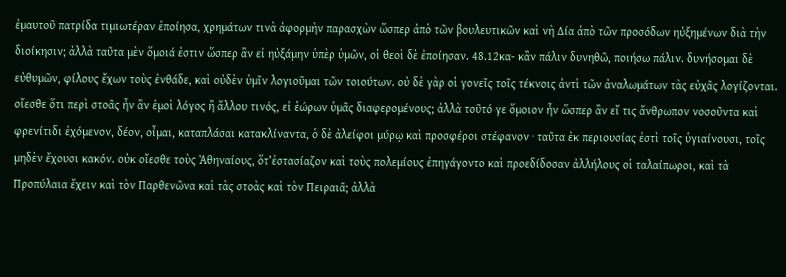ἐμαυτοῦ πατρίδα τιμιωτέραν ἐποίησα, χρημάτων τινὰ ἀφορμὴν παρασχὼν ὥσπερ ἀπὸ τῶν βουλευτικῶν καὶ νὴ Δία ἀπὸ τῶν προσόδων ηὐξημένων διὰ τὴν διοίκησιν; ἀλλὰ ταῦτα μὲν ὅμοιά ἐστιν ὥσπερ ἂν εἰ ηὐξάμην ὑπὲρ ὑμῶν, οἱ θεοὶ δὲ ἐποίησαν. 48.12κα- κἂν πάλιν δυνηθῶ, ποιήσω πάλιν. δυνήσομαι δὲ εὐθυμῶν, φίλους ἔχων τοὺς ἐνθάδε, καὶ οὐδὲν ὑμῖν λογιοῦμαι τῶν τοιούτων. οὐ δὲ γὰρ οἱ γονεῖς τοῖς τέκνοις ἀντὶ τῶν ἀναλωμάτων τὰς εὐχᾶς λογίζονται. οἴεσθε ὅτι περὶ στοᾶς ἦν ἂν ἐμοὶ λόγος ἢ ἄλλου τινός, εἰ ἑώρων ὑμᾶς διαφερομένους; ἀλλὰ τοῦτό γε ὅμοιον ἦν ὥσπερ ἂν εἴ τις ἄνθρωπον νοσοῦντα καὶ φρενίτιδι ἐχόμενον, δέον, οἶμαι, καταπλάσαι κατακλίναντα, ὁ δὲ ἀλείφοι μύρῳ καὶ προσφέροι στέφανον · ταῦτα ἐκ περιουσίας ἐστὶ τοῖς ὑγιαίνουσι, τοῖς μηδὲν ἔχουσι κακόν. οὐκ οἴεσθε τοὺς Ἀθηναίους, ὅτ’ἐστασίαζον καὶ τοὺς πολεμίους ἐπηγάγοντο καὶ προεδίδοσαν ἀλλήλους οἱ ταλαίπωροι, καὶ τὰ Προπύλαια ἔχειν καὶ τὸν Παρθενῶνα καὶ τὰς στοὰς καὶ τὸν Πειραιᾶ; ἀλλὰ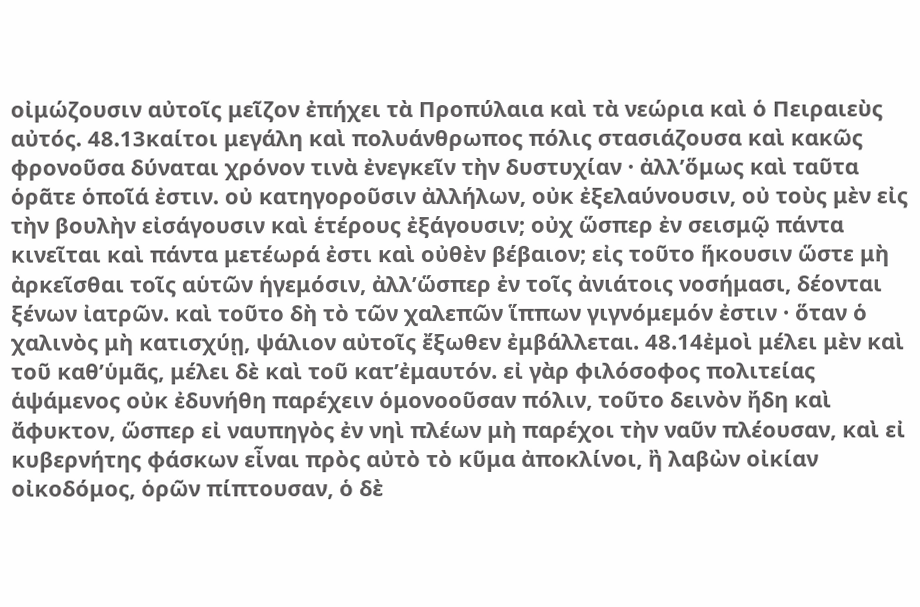οἰμώζουσιν αὐτοῖς μεῖζον ἐπήχει τὰ Προπύλαια καὶ τὰ νεώρια καὶ ὁ Πειραιεὺς αὐτός. 48.13καίτοι μεγάλη καὶ πολυάνθρωπος πόλις στασιάζουσα καὶ κακῶς φρονοῦσα δύναται χρόνον τινὰ ἐνεγκεῖν τὴν δυστυχίαν · ἀλλ’ὅμως καὶ ταῦτα ὁρᾶτε ὁποῖά ἐστιν. οὐ κατηγοροῦσιν ἀλλήλων, οὐκ ἐξελαύνουσιν, οὐ τοὺς μὲν εἰς τὴν βουλὴν εἰσάγουσιν καὶ ἑτέρους ἐξάγουσιν; οὐχ ὥσπερ ἐν σεισμῷ πάντα κινεῖται καὶ πάντα μετέωρά ἐστι καὶ οὐθὲν βέβαιον; εἰς τοῦτο ἥκουσιν ὥστε μὴ ἀρκεῖσθαι τοῖς αὑτῶν ἡγεμόσιν, ἀλλ’ὥσπερ ἐν τοῖς ἀνιάτοις νοσήμασι, δέονται ξένων ἰατρῶν. καὶ τοῦτο δὴ τὸ τῶν χαλεπῶν ἵππων γιγνόμεμόν ἐστιν · ὅταν ὁ χαλινὸς μὴ κατισχύῃ, ψάλιον αὐτοῖς ἔξωθεν ἐμβάλλεται. 48.14ἐμοὶ μέλει μὲν καὶ τοῦ καθ’ὑμᾶς, μέλει δὲ καὶ τοῦ κατ’ἐμαυτόν. εἰ γὰρ φιλόσοφος πολιτείας ἁψάμενος οὐκ ἐδυνήθη παρέχειν ὁμονοοῦσαν πόλιν, τοῦτο δεινὸν ἤδη καὶ ἄφυκτον, ὥσπερ εἰ ναυπηγὸς ἐν νηὶ πλέων μὴ παρέχοι τὴν ναῦν πλέουσαν, καὶ εἰ κυβερνήτης φάσκων εἶναι πρὸς αὐτὸ τὸ κῦμα ἀποκλίνοι, ἢ λαβὼν οἰκίαν οἰκοδόμος, ὁρῶν πίπτουσαν, ὁ δὲ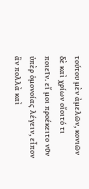τούτου μὲν ἀμελῶν, κονιῶν δὲ καὶ χρίων οἴοιτό τι ποιεῖν. εἴ μοι προέκειτο νῦν ὑπὲρ ὁμονοίας λέγειν, εἶπον ἂν πολλὰ καὶ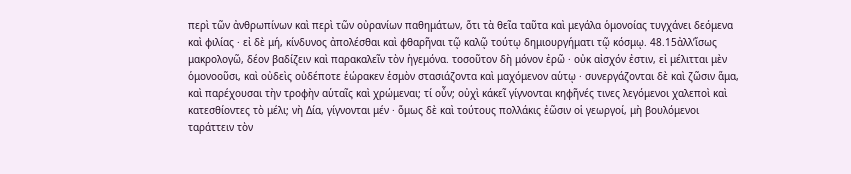περὶ τῶν ἀνθρωπίνων καὶ περὶ τῶν οὐρανίων παθημάτων, ὅτι τὰ θεῖα ταῦτα καὶ μεγάλα ὁμονοίας τυγχάνει δεόμενα καὶ φιλίας · εἰ δὲ μή, κίνδυνος ἀπολέσθαι καὶ φθαρῆναι τῷ καλῷ τούτῳ δημιουργήματι τῷ κόσμῳ. 48.15ἀλλ’ἴσως μακρολογῶ, δέον βαδίζειν καὶ παρακαλεῖν τὸν ἡγεμόνα. τοσοῦτον δὴ μόνον ἐρῶ · οὐκ αἰσχόν ἐστιν, εἰ μέλιτται μὲν ὁμονοοῦσι, καὶ οὐδεὶς οὐδέποτε ἑώρακεν ἑσμὸν στασιάζοντα καὶ μαχόμενον αὑτῳ · συνεργάζονται δὲ καὶ ζῶσιν ἅμα, καὶ παρέχουσαι τὴν τροφὴν αὑταῖς καὶ χρώμεναι; τί οὖν; οὐχὶ κάκεῖ γίγνονται κηφῆνές τινες λεγόμενοι χαλεποὶ καὶ κατεσθίοντες τὸ μέλι; νὴ Δία, γίγνονται μέν · ὅμως δὲ καὶ τούτους πολλάκις ἐῶσιν οἱ γεωργοί, μὴ βουλόμενοι ταράττειν τὸν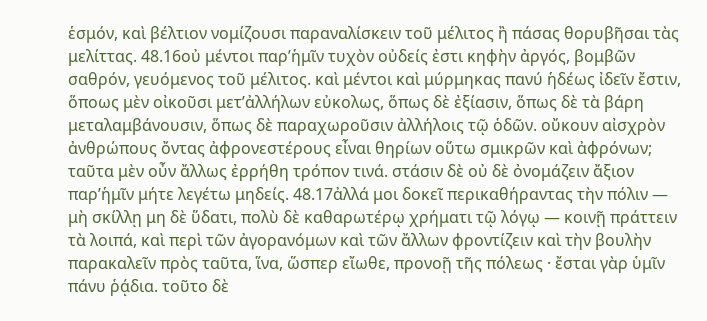ἑσμόν, καὶ βέλτιον νομίζουσι παραναλίσκειν τοῦ μέλιτος ἢ πάσας θορυβῆσαι τὰς μελίττας. 48.16οὐ μέντοι παρ’ἡμῖν τυχὸν οὐδείς ἐστι κηφὴν ἀργός, βομβῶν σαθρόν, γευόμενος τοῦ μέλιτος. καὶ μέντοι καὶ μύρμηκας πανύ ἡδέως ἰδεῖν ἔστιν, ὅποως μὲν οἰκοῦσι μετ’ἀλλήλων εὐκολως, ὅπως δὲ ἐξίασιν, ὅπως δὲ τὰ βάρη μεταλαμβάνουσιν, ὅπως δὲ παραχωροῦσιν ἀλλήλοις τῷ ὁδῶν. οὔκουν αἰσχρὸν ἀνθρώπους ὄντας ἀφρονεστέρους εἶναι θηρίων οὕτω σμικρῶν καὶ ἀφρόνων; ταῦτα μὲν οὖν ἄλλως ἐρρήθη τρόπον τινά. στάσιν δὲ οὐ δὲ ὀνομάζειν ἄξιον παρ’ἡμῖν μήτε λεγέτω μηδείς. 48.17ἀλλά μοι δοκεῖ περικαθήραντας τὴν πόλιν — μὴ σκίλλῃ μη δὲ ὕδατι, πολὺ δὲ καθαρωτέρῳ χρήματι τῷ λόγῳ — κοινῇ πράττειν τὰ λοιπά, καὶ περὶ τῶν ἀγορανόμων καὶ τῶν ἄλλων φροντίζειν καὶ τὴν βουλὴν παρακαλεῖν πρὸς ταῦτα, ἵνα, ὥσπερ εἴωθε, προνοῇ τῆς πόλεως · ἔσται γὰρ ὑμῖν πάνυ ῥᾴδια. τοῦτο δὲ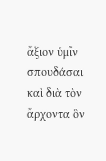ἄξιον ὑμῖν σπουδάσαι καὶ διὰ τὸν ἄρχοντα ὃν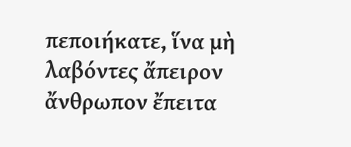πεποιήκατε, ἵνα μὴ λαβόντες ἄπειρον ἄνθρωπον ἔπειτα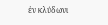ἐν κλύδωνι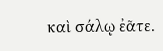καὶ σάλῳ ἐᾶτε.